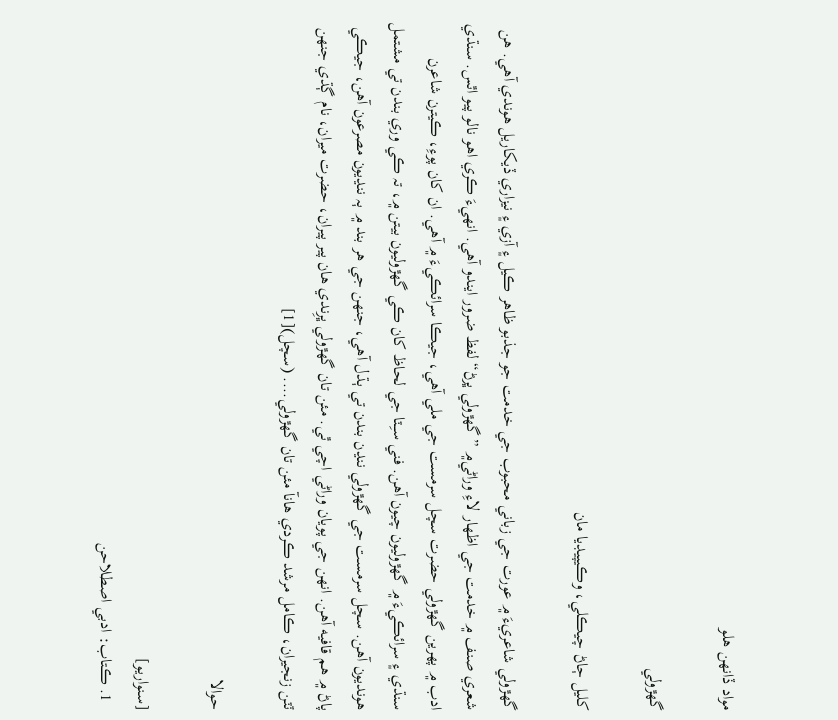مواد ڏانھن هلو

گھڙولي

کليل ڄاڻ چيڪلي، وڪيپيڊيا مان

گھڙولي شاعريءَ ۾ عورت جي زباني محبوب جي خدمت جو جذبو ظاهر ڪيل ۽ آزي ۽ نيزاري ڏيکاريل هوندي آهي. هن شعري صنف ۾ خدمت جي اظهار لاءِ وراڻي۾ ”گهڙولي ڀرڻ“ لفظ ضرور ايندو آهي. انهيءَ ڪري اهو نالو پيو اٿس. سنڌي ادب ۾ پهرين گهڙولي حضرت سچل سرمست جي ملي آهي، جيڪا سرائڪيءَ ۾ آهي. ان کان پوءِ، ڪيترن شاعرن سنڌي ۽ سرائڪيءَ ۾ گهڙوليون چيون آهن. فني سـِـٽا جي لحاظ کان ڪي گهڙوليون بيتن ۾، تہ ڪي وري بندن تي مشتمل هونديون آهن. سچل سرمست جي گهڙولي ننڍن بندن تي ٻڌل آهي، جنهن جي هر بند ۾ ٻہ ننڍيون مصرعون آهن، جيڪي پاڻ ۾ هم قافيه آهن. انهن جي پويان وراڻي اچي ٿي. مئن تان گهڙولي ڀرِندي هان پير پيران، حضرت ميران، نام ڳڌي جنهن ٽٽن زنجيران، ڪامل مرشد ڪردي هانآ مئن تان گهڙولي.... (سچل)[1]

حوالا

[سنواريو]
  1. ڪتاب: ادبي اصطلاحن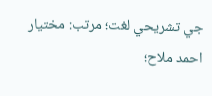جي تشريحي لغت؛ مرتب: مختيار احمد ملاح؛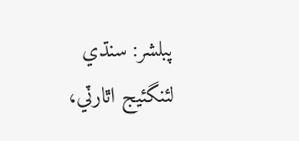پبلشر: سنڌي لئنگئيج اٿارٽي،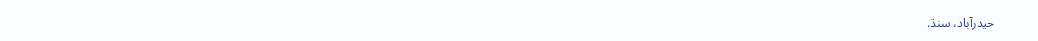حيدرآباد، سنڌ.